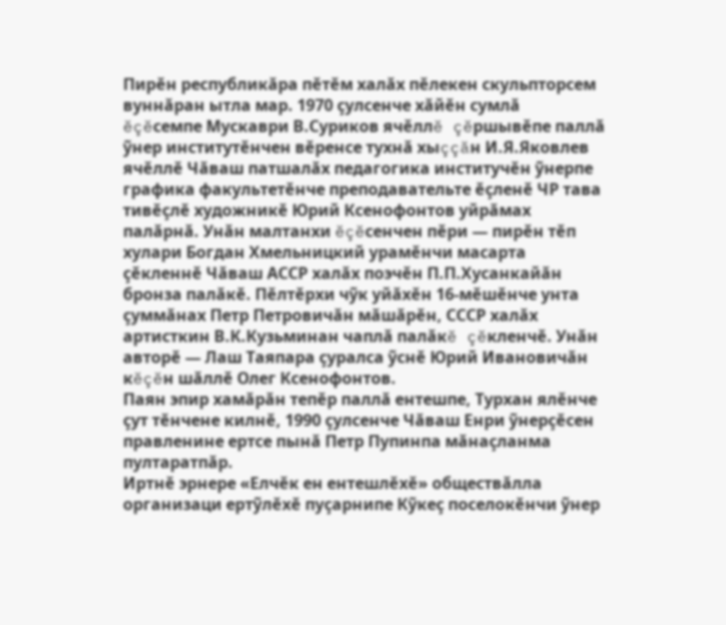Пирĕн республикăра пĕтĕм халăх пĕлекен скульпторсем вуннăран ытла мар. 1970 çулсенче хăйĕн сумлă ĕçĕсемпе Мускаври В.Суриков ячĕллĕ çĕршывĕпе паллă ỹнер институтĕнчен вĕренсе тухнă хыççăн И.Я.Яковлев ячĕллĕ Чăваш патшалăх педагогика институчĕн ỹнерпе графика факультетĕнче преподавательте ĕçленĕ ЧР тава тивĕçлĕ художникĕ Юрий Ксенофонтов уйрăмах палăрнă. Унăн малтанхи ĕçĕсенчен пĕри — пирĕн тĕп хулари Богдан Хмельницкий урамĕнчи масарта çĕкленнĕ Чăваш АССР халăх поэчĕн П.П.Хусанкайăн бронза палăкĕ. Пĕлтĕрхи чỹк уйăхĕн 16-мĕшĕнче унта çуммăнах Петр Петровичăн мăшăрĕн, СССР халăх артисткин В.К.Кузьминан чаплă палăкĕ çĕкленчĕ. Унăн авторĕ — Лаш Таяпара çуралса ỹснĕ Юрий Ивановичăн кĕçĕн шăллĕ Олег Ксенофонтов.
Паян эпир хамăрăн тепĕр паллă ентешпе, Турхан ялĕнче çут тĕнчене килнĕ, 1990 çулсенче Чăваш Енри ỹнерçĕсен правленине ертсе пынă Петр Пупинпа мăнаçланма пултаратпăр.
Иртнĕ эрнере «Елчĕк ен ентешлĕхĕ» обществăлла организаци ертỹлĕхĕ пуçарнипе Кỹкеç поселокĕнчи ỹнер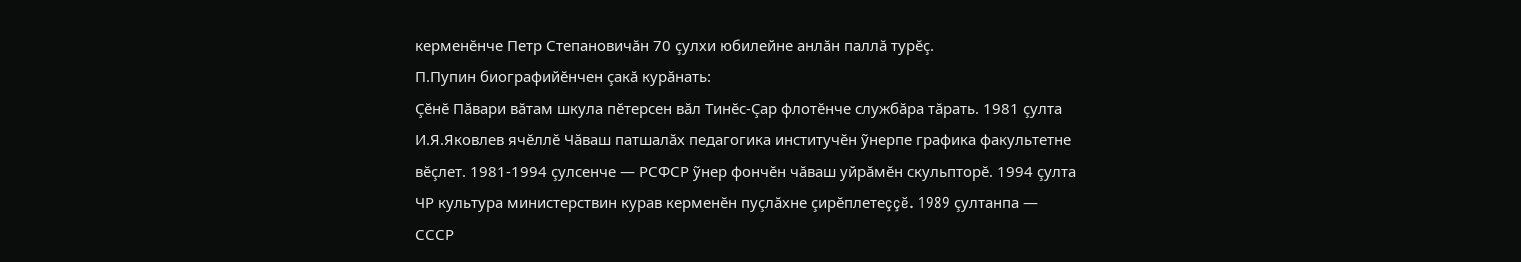керменĕнче Петр Степановичăн 70 çулхи юбилейне анлăн паллă турĕç.
П.Пупин биографийĕнчен çакă курăнать:
Çĕнĕ Пăвари вăтам шкула пĕтерсен вăл Тинĕс-Çар флотĕнче службăра тăрать. 1981 çулта И.Я.Яковлев ячĕллĕ Чăваш патшалăх педагогика институчĕн ỹнерпе графика факультетне вĕçлет. 1981-1994 çулсенче — РСФСР ỹнер фончĕн чăваш уйрăмĕн скульпторĕ. 1994 çулта ЧР культура министерствин курав керменĕн пуçлăхне çирĕплетеççĕ. 1989 çултанпа — СССР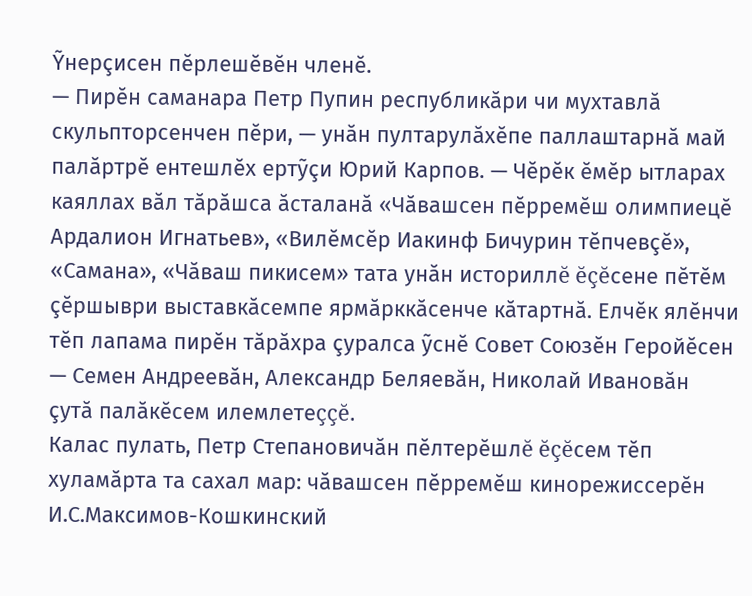Ỹнерçисен пĕрлешĕвĕн членĕ.
— Пирĕн саманара Петр Пупин республикăри чи мухтавлă скульпторсенчен пĕри, — унăн пултарулăхĕпе паллаштарнă май палăртрĕ ентешлĕх ертỹçи Юрий Карпов. — Чĕрĕк ĕмĕр ытларах каяллах вăл тăрăшса ăсталанă «Чăвашсен пĕрремĕш олимпиецĕ Ардалион Игнатьев», «Вилĕмсĕр Иакинф Бичурин тĕпчевçĕ», «Самана», «Чăваш пикисем» тата унăн историллĕ ĕçĕсене пĕтĕм çĕршыври выставкăсемпе ярмăрккăсенче кăтартнă. Елчĕк ялĕнчи тĕп лапама пирĕн тăрăхра çуралса ỹснĕ Совет Союзĕн Геройĕсен — Семен Андреевăн, Александр Беляевăн, Николай Ивановăн çутă палăкĕсем илемлетеççĕ.
Калас пулать, Петр Степановичăн пĕлтерĕшлĕ ĕçĕсем тĕп хуламăрта та сахал мар: чăвашсен пĕрремĕш кинорежиссерĕн И.С.Максимов-Кошкинский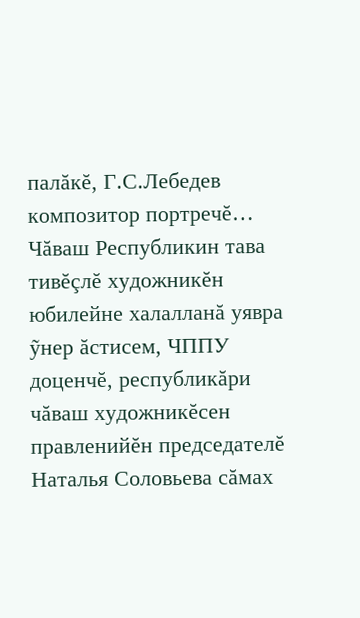палăкĕ, Г.С.Лебедев композитор портречĕ…
Чăваш Республикин тава тивĕçлĕ художникĕн юбилейне халалланă уявра ỹнер ăстисем, ЧППУ доценчĕ, республикăри чăваш художникĕсен правленийĕн председателĕ Наталья Соловьева сăмах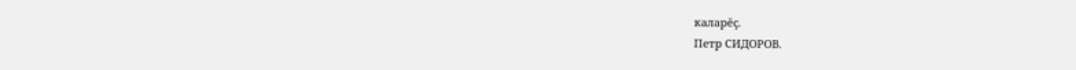каларĕç.
Петр СИДОРОВ.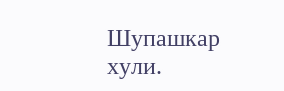Шупашкар хули.